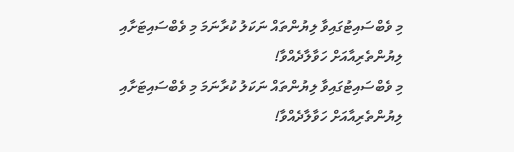މި ވެބްސައިޓުގައިވާ ލިޔުންތައް ނަކަލު ކުރާނަމަ މި ވެބްސައިޓަށާއި ލިޔުންތެރިއާއަށް ހަވާލާދެއްވާ!
މި ވެބްސައިޓުގައިވާ ލިޔުންތައް ނަކަލު ކުރާނަމަ މި ވެބްސައިޓަށާއި ލިޔުންތެރިއާއަށް ހަވާލާދެއްވާ!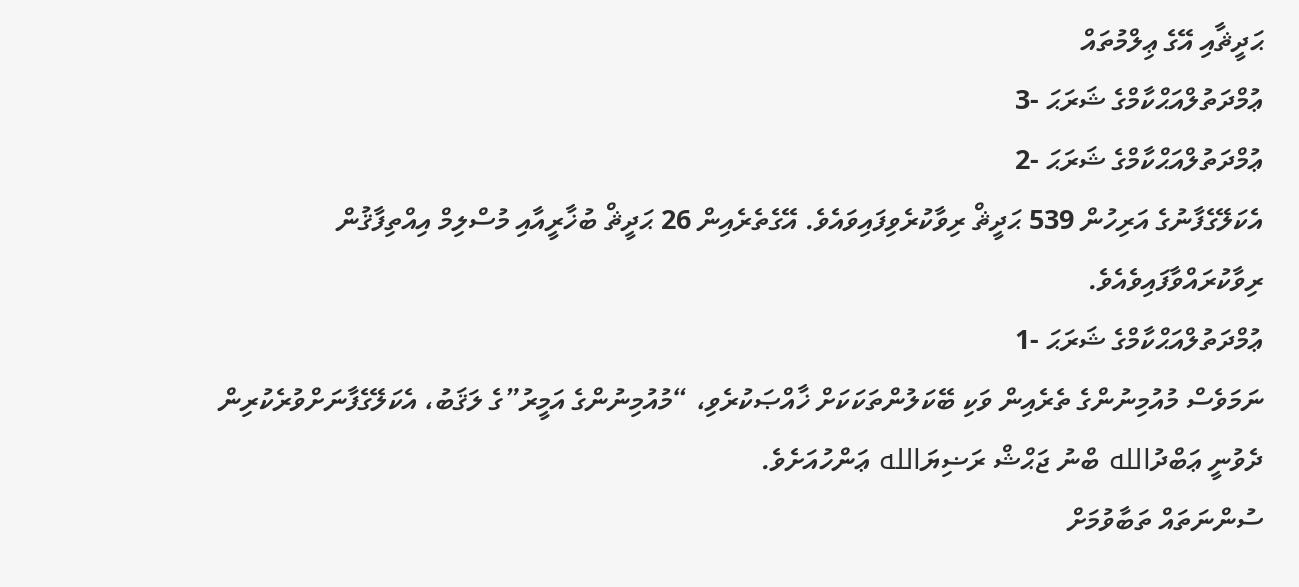ޙަދީޘާއި އޭގެ ޢިލްމުތައް
ޢުމްދަތުލްއަޙްކާމްގެ ޝަރަޙަ -3
ޢުމްދަތުލްއަޙްކާމްގެ ޝަރަޙަ -2
އެކަލޭގެފާނުގެ އަރިހުން 539 ޙަދީޘް ރިވާކުރެވިފައިވައެވެ. އޭގެތެރެއިން 26 ޙަދީޘް ބުޚާރީއާއި މުސްލިމް އިއްތިފާޤުން ރިވާކުރައްވާފައިވެއެވެ.
ޢުމްދަތުލްއަޙްކާމްގެ ޝަރަޙަ -1
ނަމަވެސް މުއުމިނުންގެ ތެރެއިން ވަކި ބޭކަލުންތަކަކަށް ޚާއްޞަކުރެވި، “މުއުމިނުންގެ އަމީރު”ގެ ލަޤަބު، އެކަލޭގެފާނަށްވުރެކުރިން ދެވުނީ ޢަބްދުالله ބްނު ޖަޙްޝް ރަޟިޔަالله ޢަންހުއަށެވެ.
ސުންނަތައް ތަބާވުމަށް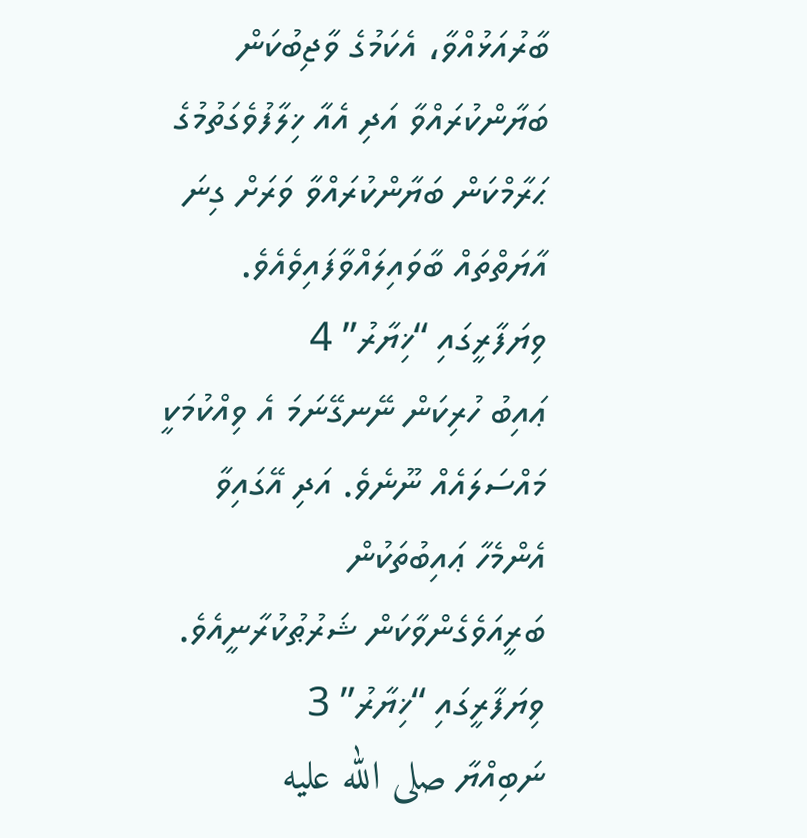ބާރުއަޅުއްވާ، އެކަމުގެ ވާޖިބުކަން ބަޔާންކުރައްވާ އަދި އެއާ ޚިލާފުވެގަތުމުގެ ޙަރާމްކަން ބަޔާންކުރައްވާ ވަރަށް ގިނަ އާޔަތްތައް ބާވައިލައްވާފައިވެއެވެ.
ވިޔަފާރީގައި “ޚިޔާރު” 4
ޢައިބު ހުރިކަން ނޭނގޭނަމަ އެ ވިއްކުމަކީ މައްސަލައެއް ނޫނެވެ. އަދި އޭގައިވާ އެންމެހާ ޢައިބުތަކުން ބަރީއަވެގެންވާކަން ޝަރުޠުކުރާނީއެވެ.
ވިޔަފާރީގައި “ޚިޔާރު” 3
ނަބިއްޔާ صلى الله عليه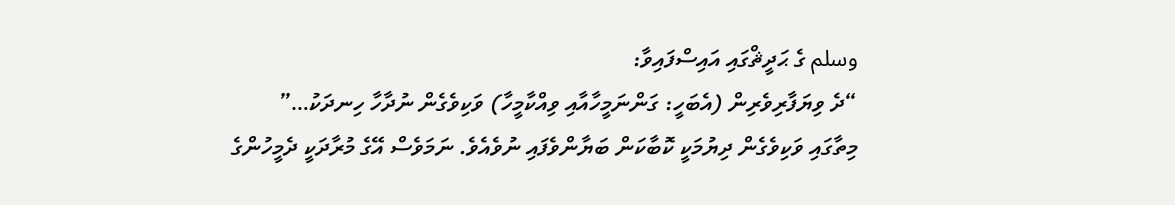وسلم ގެ ޙަދީޘްގައި އައިސްފައިވާ:
“ދެ ވިޔަފާރިވެރިން (އެބަހީ: ގަންނަމީހާއާއި ވިއްކާމީހާ) ވަކިވެގެން ނުދާހާ ހިނދަކު…”
މިތާގައި ވަކިވެގެން ދިޔުމަކީ ކޮބާކަން ބަޔާންވެފައި ނުވެއެވެ. ނަމަވެސް އޭގެ މުރާދަކީ ދެމީހުންގެ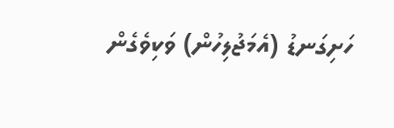ހަށިގަނޑު (އެމަޖުލިހުން) ވަކިވެގެން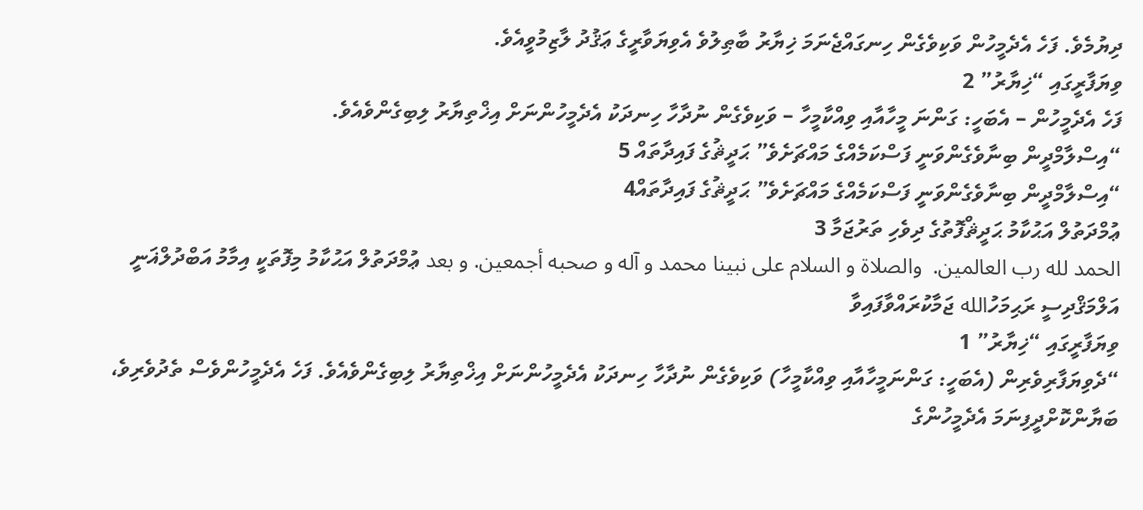ދިޔުމެވެ. ފަހެ އެދެމީހުން ވަކިވެގެން ހިނގައްޖެނަމަ ޚިޔާރު ބާޠިލުވެ އެވިޔަވާރީގެ ޢަޤުދު ލާޒިމުވީއެވެ.
ވިޔަފާރީގައި “ޚިޔާރު” 2
ފަހެ އެދެމީހުން – އެބަހީ: ގަންނަ މީހާއާއި ވިއްކާމީހާ – ވަކިވެގެން ނުދާހާ ހިނދަކު އެދެމީހުންނަށް އިޚްތިޔާރު ލިބިގެންވެއެވެ.
“އިސްލާމްދީން ބިނާވެގެންވަނީ ފަސްކަމެއްގެ މައްޗަށެވެ” ޙަދީޘުގެ ފައިދާތައް 5
“އިސްލާމްދީން ބިނާވެގެންވަނީ ފަސްކަމެއްގެ މައްޗަށެވެ” ޙަދީޘުގެ ފައިދާތައް4
ޢުމްދަތުލް އަޙުކާމު ޙަދީޘްފޮތުގެ ދިވެހި ތަރުޖަމާ 3
الحمد لله رب العالمين.  والصلاة و السلام على نبينا محمد و آله و صحبه أجمعين. و بعد ޢުމްދަތުލް އަޙުކާމު މިފޮތަކީ އިމާމު އަބްދުލްޣަނީ އަލްމަޤްދިސީ ރަޙިމަހުالله ޖަމާކުރައްވާފައިވާ
ވިޔަފާރީގައި “ޚިޔާރު” 1
“ދެވިޔަފާރިވެރިން (އެބަހީ: ގަންނަމީހާއާއި ވިއްކާމީހާ) ވަކިވެގެން ނުދާހާ ހިނދަކު އެދެމީހުންނަށް އިޚްތިޔާރު ލިބިގެންވެއެވެ. ފަހެ އެދެމީހުންވެސް ތެދުވެރިވެ، ބަޔާންކޮށްދީފިނަމަ އެދެމީހުންގެ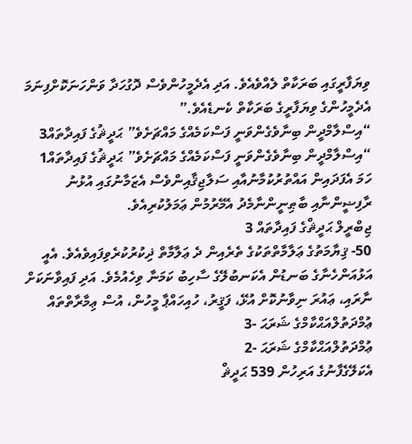ވިޔަފާރީގައި ބަރަކާތް ލެއްވެއެވެ. އަދި އެދެމީހުންވެސް ދޮގުހަދާ ވަންހަނަކޮށްފިނަމަ އެދެމީހުންގެ ވިޔަފާރީގެ ބަރަކާތް ކެނޑެއެވެ.”
“އިސްލާމްދީން ބިނާވެގެންވަނީ ފަސްކަމެއްގެ މައްޗަށެވެ” ޙަދީޘުގެ ފައިދާތައް3
“އިސްލާމްދީން ބިނާވެގެންވަނީ ފަސްކަމެއްގެ މައްޗަށެވެ” ޙަދީޘުގެ ފައިދާތައް1
ހަމަ އެފަދައިން އައްތުރުކުމާނުއާއި ސަލާޖިޤާއިންވެސް އެޒަމާނުގައި އުޅުނު ރާފިޟީންނާއި ބާޠިނީންނާމެދު އެމޭރުމުން ޢަމަލުކުރިއެވެ.
ޖިބްރީލް ޙަދީޘްގެ ފައިދާތައް 3
50- ޤިޔާމަތުގެ ޢަލާމާތްތަކުގެ ތެރެއިން ދެ ޢަލާމާތް ޛިކުރުކުރެވިފައިވެއެވެ. އެއީ އަޅުއަންހެނާގެ ބަނޑުން އެކަނބުލޭގެ ސާހިބު ކަމަނާ ވިހެއުމެވެ. އަދި ފައިވާނަކަށް ނާރައި، ޢައުރަ ނިވާނުކޮށް އުޅޭ، ފަޤީރު، ހުއިހައްޕާ މީހުން، އުސް ޢިމާރާތްތައް
ޢުމްދަތުލްއަޙްކާމްގެ ޝަރަޙަ -3
ޢުމްދަތުލްއަޙްކާމްގެ ޝަރަޙަ -2
އެކަލޭގެފާނުގެ އަރިހުން 539 ޙަދީޘް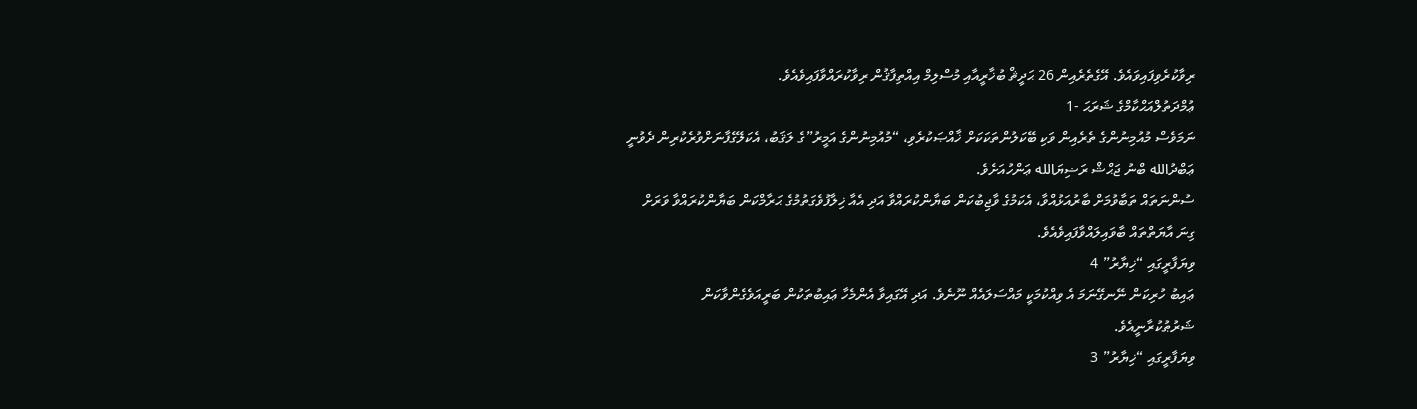ރިވާކުރެވިފައިވައެވެ. އޭގެތެރެއިން 26 ޙަދީޘް ބުޚާރީއާއި މުސްލިމް އިއްތިފާޤުން ރިވާކުރައްވާފައިވެއެވެ.
ޢުމްދަތުލްއަޙްކާމްގެ ޝަރަޙަ -1
ނަމަވެސް މުއުމިނުންގެ ތެރެއިން ވަކި ބޭކަލުންތަކަކަށް ޚާއްޞަކުރެވި، “މުއުމިނުންގެ އަމީރު”ގެ ލަޤަބު، އެކަލޭގެފާނަށްވުރެކުރިން ދެވުނީ ޢަބްދުالله ބްނު ޖަޙްޝް ރަޟިޔަالله ޢަންހުއަށެވެ.
ސުންނަތައް ތަބާވުމަށް ބާރުއަޅުއްވާ، އެކަމުގެ ވާޖިބުކަން ބަޔާންކުރައްވާ އަދި އެއާ ޚިލާފުވެގަތުމުގެ ޙަރާމްކަން ބަޔާންކުރައްވާ ވަރަށް ގިނަ އާޔަތްތައް ބާވައިލައްވާފައިވެއެވެ.
ވިޔަފާރީގައި “ޚިޔާރު” 4
ޢައިބު ހުރިކަން ނޭނގޭނަމަ އެ ވިއްކުމަކީ މައްސަލައެއް ނޫނެވެ. އަދި އޭގައިވާ އެންމެހާ ޢައިބުތަކުން ބަރީއަވެގެންވާކަން ޝަރުޠުކުރާނީއެވެ.
ވިޔަފާރީގައި “ޚިޔާރު” 3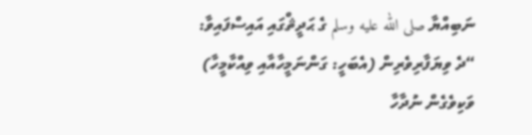ނަބިއްޔާ صلى الله عليه وسلم ގެ ޙަދީޘްގައި އައިސްފައިވާ:
“ދެ ވިޔަފާރިވެރިން (އެބަހީ: ގަންނަމީހާއާއި ވިއްކާމީހާ) ވަކިވެގެން ނުދާހާ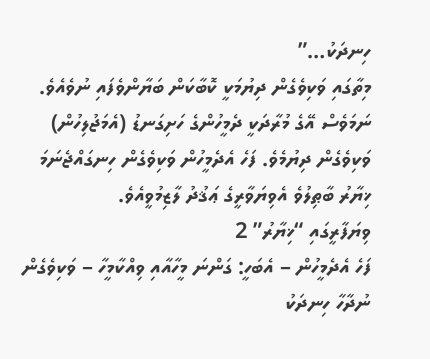ހިނދަކު…”
މިތާގައި ވަކިވެގެން ދިޔުމަކީ ކޮބާކަން ބަޔާންވެފައި ނުވެއެވެ. ނަމަވެސް އޭގެ މުރާދަކީ ދެމީހުންގެ ހަށިގަނޑު (އެމަޖުލިހުން) ވަކިވެގެން ދިޔުމެވެ. ފަހެ އެދެމީހުން ވަކިވެގެން ހިނގައްޖެނަމަ ޚިޔާރު ބާޠިލުވެ އެވިޔަވާރީގެ ޢަޤުދު ލާޒިމުވީއެވެ.
ވިޔަފާރީގައި “ޚިޔާރު” 2
ފަހެ އެދެމީހުން – އެބަހީ: ގަންނަ މީހާއާއި ވިއްކާމީހާ – ވަކިވެގެން ނުދާހާ ހިނދަކު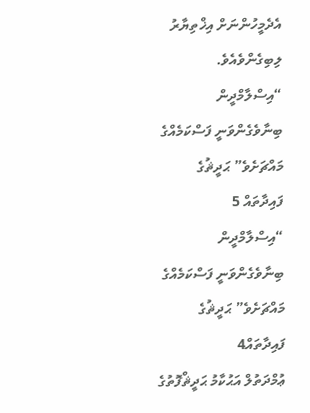އެދެމީހުންނަށް އިޚްތިޔާރު ލިބިގެންވެއެވެ.
“އިސްލާމްދީން ބިނާވެގެންވަނީ ފަސްކަމެއްގެ މައްޗަށެވެ” ޙަދީޘުގެ ފައިދާތައް 5
“އިސްލާމްދީން ބިނާވެގެންވަނީ ފަސްކަމެއްގެ މައްޗަށެވެ” ޙަދީޘުގެ ފައިދާތައް4
ޢުމްދަތުލް އަޙުކާމު ޙަދީޘްފޮތުގެ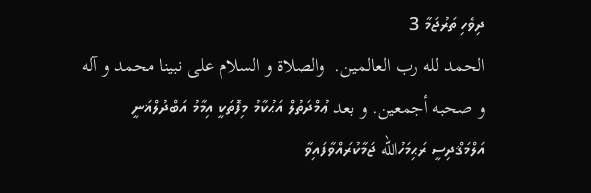ދިވެހި ތަރުޖަމާ 3
الحمد لله رب العالمين.  والصلاة و السلام على نبينا محمد و آله و صحبه أجمعين. و بعد ޢުމްދަތުލް އަޙުކާމު މިފޮތަކީ އިމާމު އަބްދުލްޣަނީ އަލްމަޤްދިސީ ރަޙިމަހުالله ޖަމާކުރައްވާފައިވާ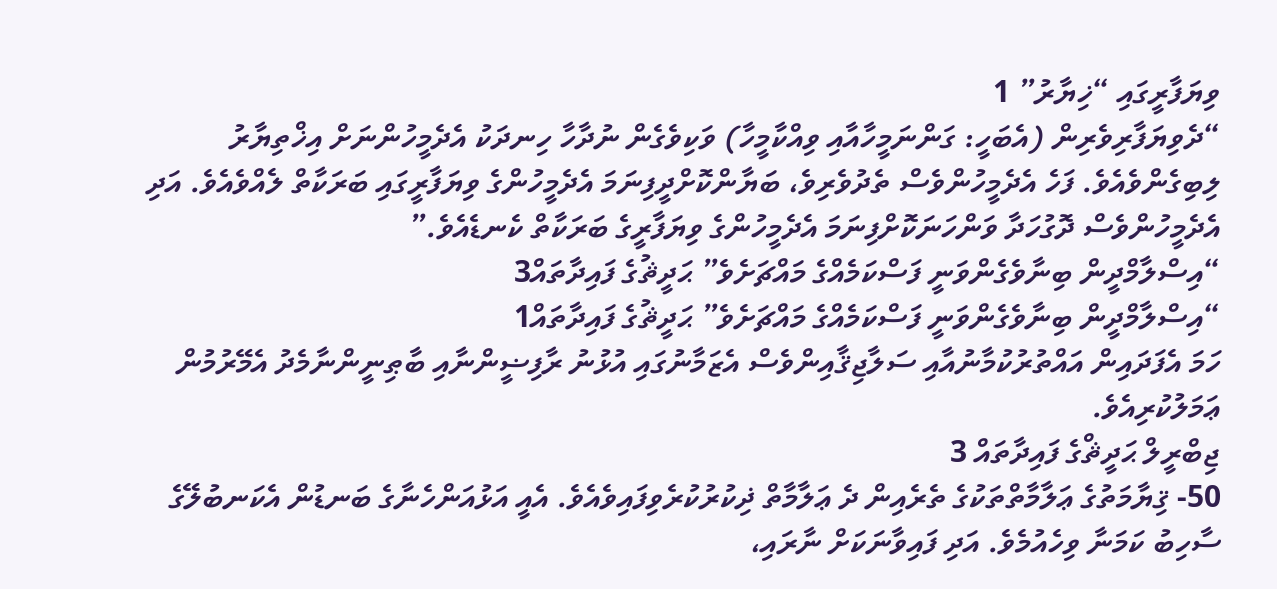ވިޔަފާރީގައި “ޚިޔާރު” 1
“ދެވިޔަފާރިވެރިން (އެބަހީ: ގަންނަމީހާއާއި ވިއްކާމީހާ) ވަކިވެގެން ނުދާހާ ހިނދަކު އެދެމީހުންނަށް އިޚްތިޔާރު ލިބިގެންވެއެވެ. ފަހެ އެދެމީހުންވެސް ތެދުވެރިވެ، ބަޔާންކޮށްދީފިނަމަ އެދެމީހުންގެ ވިޔަފާރީގައި ބަރަކާތް ލެއްވެއެވެ. އަދި އެދެމީހުންވެސް ދޮގުހަދާ ވަންހަނަކޮށްފިނަމަ އެދެމީހުންގެ ވިޔަފާރީގެ ބަރަކާތް ކެނޑެއެވެ.”
“އިސްލާމްދީން ބިނާވެގެންވަނީ ފަސްކަމެއްގެ މައްޗަށެވެ” ޙަދީޘުގެ ފައިދާތައް3
“އިސްލާމްދީން ބިނާވެގެންވަނީ ފަސްކަމެއްގެ މައްޗަށެވެ” ޙަދީޘުގެ ފައިދާތައް1
ހަމަ އެފަދައިން އައްތުރުކުމާނުއާއި ސަލާޖިޤާއިންވެސް އެޒަމާނުގައި އުޅުނު ރާފިޟީންނާއި ބާޠިނީންނާމެދު އެމޭރުމުން ޢަމަލުކުރިއެވެ.
ޖިބްރީލް ޙަދީޘްގެ ފައިދާތައް 3
50- ޤިޔާމަތުގެ ޢަލާމާތްތަކުގެ ތެރެއިން ދެ ޢަލާމާތް ޛިކުރުކުރެވިފައިވެއެވެ. އެއީ އަޅުއަންހެނާގެ ބަނޑުން އެކަނބުލޭގެ ސާހިބު ކަމަނާ ވިހެއުމެވެ. އަދި ފައިވާނަކަށް ނާރައި،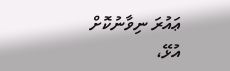ޢައުރަ ނިވާނުކޮށް އުޅޭ،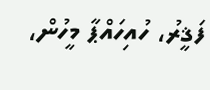ފަޤީރު، ހުއިހައްޕާ މީހުން،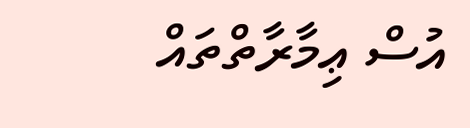އުސް ޢިމާރާތްތައް